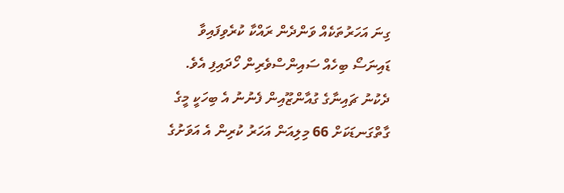ގިނަ އަހަރުތަކެއް ވަންދެން ރައްކާ ކުރެވިފައިވާ ޑައިނަސޯ ބިހެއް ސައިންސްވެރިން ހޯދައިފި އެވެ.
ދެކުނު ޗައިނާގެ ގުއާންޒޫއިން ފެނުނު އެ ބިހަކީ މީގެ ގާތްގަނޑަކަށް 66 މިލިއަން އަހަރު ކުރިން އެ އަވަށުގެ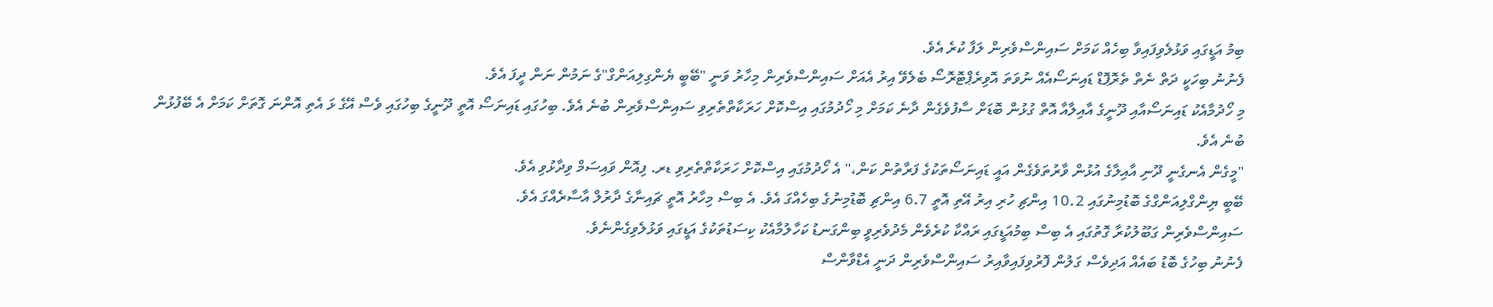ބިމު އަޑީގައި ވަޅުލެވިފައިވާ ބިހެއް ކަމަށް ސައިންސްވެރިން ލަފާ ކުރެ އެވެ.
ފެނުނު ބިހަކީ ދަތް ނެތް ތެރޮޕޮޑް ޑައިނަސޯއެއް ނުވަތަ އޮވިރެޕްޓޮރޮސޯ ބެލެވޭ އިރު އެއަށް ސައިންސްވެރިން މިހާރު ވަނީ "ބޭބީ ޔެންގިލިއަންގް"ގެ ނަމުން ނަން ދީފަ އެވެ.
މި ހޯދުމާއެކު ޑައިނަސޯއާއި ދޫނީގެ އާއިލާއާ އޮތް ގުޅުން ބޮޑަށް ސާފުވެގެން ދާނެ ކަމަށް މި ހޯދުމުގައި އިސްކޮށް ހަރަކާތްތެރިވި ސައިންސްވެރިން ބުނެ އެވެ. ބިހުގައި ޑައިނަސޯ އޮތީ ދޫނީގެ ބިހުގައި ވެސް އޭގެ ޅަ އެތި އޮންނަ ގޮތަށް ކަމަށް އެ ބޭފުޅުން ބުނެ އެވެ.
"މީގެން އެނގެނީ ދޫނި އާއިލާގެ އުޅުން ވާރުތަވެގެން އައީ ޑައިނަސޯތަކުގެ ފަރާތުން ކަން،" އެ ހޯދުމުގައި އިސްކޮށް ހަރަކާތްތެރިވި ޑރ. ފިއޮން ވައިސަމް ވިދާޅުވި އެވެ.
ބޭބީ ޔިންގްލިއަންގްގެ ބޮޑުމިނުގައި 10.2 އިންޗި ހުރި އިރު އޭތި އޮތީ 6.7 އިންޗި ބޮޑުމިނުގެ ބިހެއްގަ އެވެ. އެ ބިސް މިހާރު އޮތީ ޗައިނާގެ ދާރުލް އާސާރެއްގަ އެވެ.
ސައިންސްވެރިން ގަބޫލުކުރާ ގޮތުގައި އެ ބިސް ބިމުއަޑީގައި ރައްކާ ކުރެވެން މެދުވެރިވީ ބިންގަނޑު ކަހާލުމާއެކު ކިސަޑުތަކުގެ އަޑީގައި ވަޅުލެވިގެންނެވެ.
ފެނުނު ބިހުގެ ބޮޑު ބައެއް އަދިވެސް ގަލުން ފޮރުވިފައިވާއިރު ސައިންސްވެރިން ދަނީ އެޑްވާންސް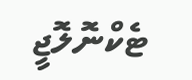ޓެކްނޮލޮޖީ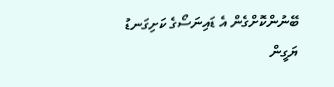ބޭނުންކޮށްގެން އެ ޑައިނަސޯގެ ކަށިގަނޑު ޔަގީން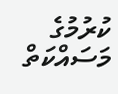ކުރުމުގެ މަސައްކަތް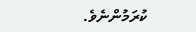ކުރަމުންނެވެ.